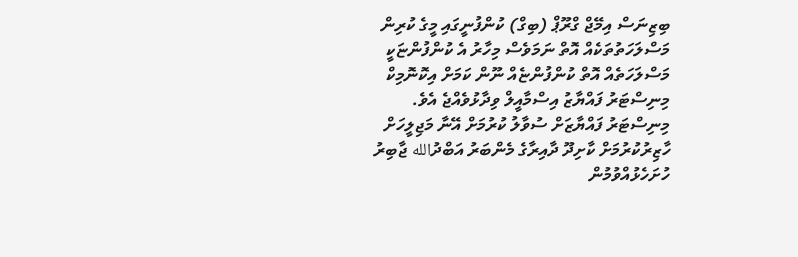ބިޒިނަސް އިމޭޖް ގްރޫޕް (ބިގް) ކުންފުނީގައި މީގެ ކުރިން މަސްލަހަތުތަކެއް އޮތް ނަމަވެސް މިހާރު އެ ކުންފުންޏަކީ މަސްލަހަތެއް އޮތް ކުންފުންޏެއް ނޫން ކަމަށް އިކޮނޮމިކް މިނިސްޓަރު ފައްޔާޒު އިސްމާއީލް ވިދާޅުވެއްޖެ އެވެ.
މިނިސްޓަރު ފައްޔާޒަށް ސުވާލު ކުރުމަށް އޭނާ މަޖިލީހަށް ހާޒިރުކުރުމަށް ކާށިދޫ ދާއިރާގެ މެންބަރު އަބްދުالله ޖާބިރު ހުށަހެޅުއްވުމުން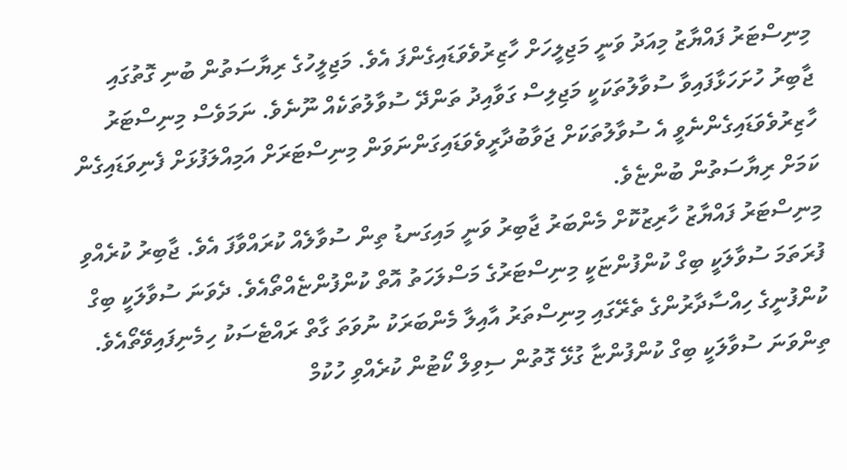މިނިސްޓަރު ފައްޔާޒު މިއަދު ވަނީ މަޖިލީހަށް ހާޒިރުވެވަޑައިގެންފަ އެވެ. މަޖިލީހުގެ ރިޔާސަތުން ބުނި ގޮތުގައި ޖާބިރު ހުށަހަޅާފައިވާ ސުވާލުތަކަކީ މަޖިލިސް ގަވާއިދު ތަންދޭ ސުވާލުތަކެއް ނޫނެވެ. ނަމަވެސް މިނިސްޓަރު ހާޒިރުވެވަޑައިގެންނެވީ އެ ސުވާލުތަކަށް ޖަވާބުދާރީވެވަޑައިގަންނަވަން މިނިސްޓަރަށް އަމިއްލަފުޅަށް ފެނިވަޑައިގެން ކަމަށް ރިޔާސަތުން ބުންޏެވެ.
މިނިސްޓަރު ފައްޔާޒު ހާރިޒުކޮށް މެންބަރު ޖާބިރު ވަނީ މައިގަނޑު ތިން ސުވާލެއް ކުރައްވާފަ އެވެ. ޖާބިރު ކުރެއްވި ފުރަތަމަ ސުވާލަކީ ބިގް ކުންފުންޏަކީ މިނިސްޓަރުގެ މަސްލަހަތު އޮތް ކުންފުންޏެއްތޯއެވެ. ދެވަނަ ސުވާލަކީ ބިގް ކުންފުނީގެ ހިއްސާދާރުންގެ ތެރޭގައި މިނިސްތަރު އާއިލާ މެންބަރަކު ނުވަތަ ގާތް ރައްޓެސަކު ހިމެނިފައިވޭތޯއެވެ. ތިންވަނަ ސުވާލަކީ ބިގް ކުންފުންޏާ ގުޅޭ ގޮތުން ސިވިލް ކޯޓުން ކުރެއްވި ހުކުމް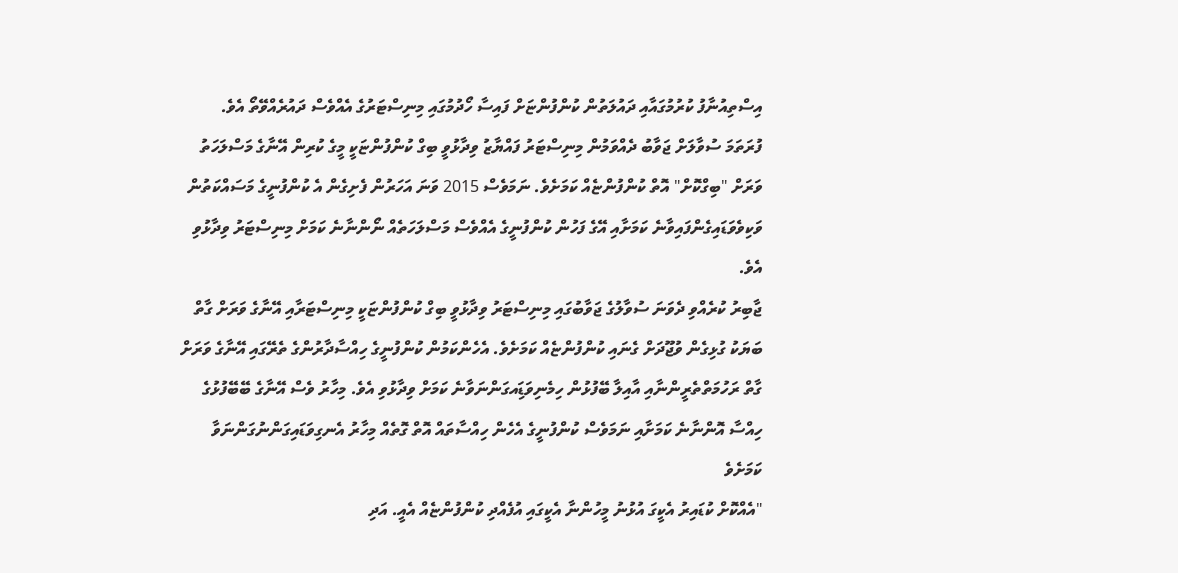އިސްތިއުނާފު ކުރުމުގައާއި ދައުލަތުން ކުންފުންޏަށް ފައިސާ ހޯދުމުގައި މިނިސްޓަރުގެ އެއްވެސް ދައުރެއްވޭތޯ އެވެ.
ފުރަތަމަ ސުވާލަށް ޖަވާބު ދެއްވަމުން މިނިސްޓަރު ފައްޔާޒު ވިދާޅުވީ ބިގް ކުންފުންޏަކީ މީގެ ކުރިން އޭނާގެ މަސްލަހަތު ވަރަށް "ބިގްކޮށް" އޮތް ކުންފުންޏެއް ކަމަށެވެ. ނަމަވެސް 2015 ވަނަ އަހަރުން ފެށިގެން އެ ކުންފުނީގެ މަސައްކަތުން ވަކިވެވަޑައިގެންފައިވާނެ ކަމަށާއި އޭގެ ފަހުން ކުންފުނީގެ އެއްވެސް މަސްލަހަތެއް ނޯންނާނެ ކަމަށް މިނިސްޓަރު ވިދާޅުވި އެވެ.
ޖާބިރު ކުރެއްވި ދެވަނަ ސުވާލުގެ ޖަވާބުގައި މިނިސްޓަރު ވިދާޅުވީ ބިގް ކުންފުންޏަކީ މިނިސްޓަރާއި އޭނާގެ ވަރަށް ގާތް ބަޔަކު ގުޅިގެން ވުޖޫދަށް ގެނައި ކުންފުންޏެއް ކަމަށެވެ. އެހެންކަމުން ކުންފުނީގެ ހިއްސާދާރުންގެ ތެރޭގައި އޭނާގެ ވަރަށް ގާތް ރަހުމަތްތެރީންނާއި އާއިލާ ބޭފުޅުން ހިމެނިވަޑަިއގަންނަވާނެ ކަމަށް ވިދާޅުވި އެވެ. މިހާރު ވެސް އޭނާގެ ބޭބޭފުޅުގެ ހިއްސާ އޮންނާނެ ކަމަށާއި ނަމަވެސް ކުންފުނީގެ އެހެން ހިއްސާތައް އޮތް ގޮތެއް މިހާރު އެނގިވަޑައިގަންނުގަންނަވާ ކަމަށެވެ
"އެއްކޮށް ކުޑައިރު އެކީގަ އުޅުނު މީހުންނާ އެކީގައި އުފެއްދި ކުންފުންޏެއް އެއީ. އަދި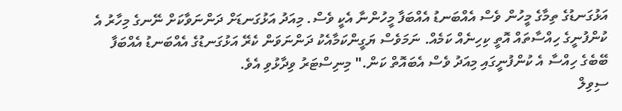އަޅުގަނޑުގެ ތިމާގެ މީހުން ވެސް އެއްބަނޑު އެއްބަފާ މީހުންނާ އެކީ ވެސް. މިއަދު އަޅުގަނޑަށް ދަންނަވާކަށް ނޭނގެ މިހާރު އެ ކުންފުނީގެ ހިއްސާތައް އޮތީ ކިހިނެއް ކަމެއް. ނަމަވެސް ޔަގީންކަމާއެކު ދަންނަވަން ކެރޭ އަޅުގަނޑުގެ އެއްބަނޑު އެއްބަފާ ބޭބެގެ ހިއްސާ އެ ކުންފުނީގައި މިއަދު ވެސް އެބައޮތް ކަން." މިނިސްޓަރު ވިދާޅުވި އެވެ.
ސިވިލް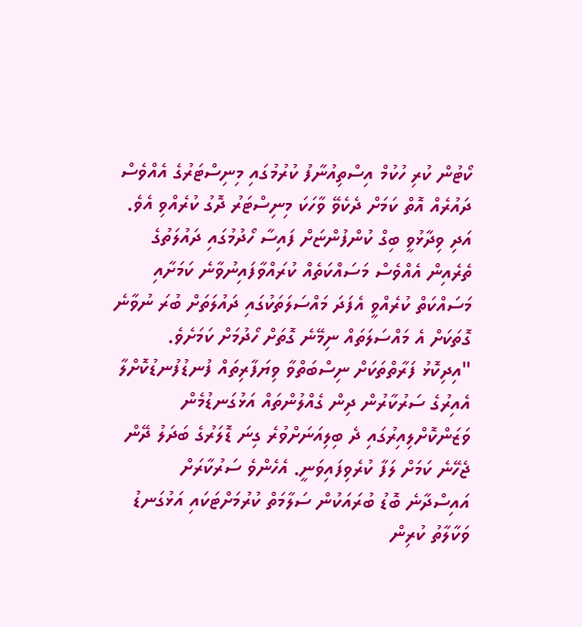ކޯޓުން ކުރި ހުކުމް އިސްތިއުނާފު ކުރުމުގައި މިނިސްޓަރުގެ އެއްވެސް ދައުރެއް އޮތް ކަމަށް ދެކެވޭ ވާހަކަ މިނިސްޓަރު ދޮގު ކުރެއްވި އެވެ. އަދި ވިދާޅުވީ ބިގް ކުންފުންޏަށް ފައިސާ ހޯދުމުގައި ދައުލަތުގެ ތެރެއިން އެއްވެސް މަސައްކަތެއް ކުރައްވާފައިނުވާނެ ކަމަށާއި މަސައްކަތް ކުރެއްވީ އެފަދަ މައްސަލަތަކުގައި ދައުލަތަށް ބުރަ ނުވާނެ ގޮތަކަށް އެ މައްސަލަތައް ނިމޭނެ ގޮތަށް ހޯދުމަށް ކަމަށެވެ.
"އިދިކޮޅު ފަރާތްތަކަށް ނިސްބަތްވާ ވިޔަފާރިތައް ފުނޑުފުނޑުކޮށްލާ އެއިރުގެ ސަރުކާރުން ދިން ގެއްލުންތައް އަޅުގަނޑުމެން ވަޒަންކޮށްލިއިރުގައި ދެ ބިލިއަނަށްވުރެ ގިނަ ޑޮލަރުގެ ބަދަލު ދޭން ޖެހޭނެ ކަމަށް ލަފާ ކުރެވިފައިވަނީ. އެހެންވެ ސަރުކާރަށް އައިސްދާނެ ބޮޑު ބުރައަކުން ސަލާމަތް ކުރުމަށްޓަކައި އަޅުގަނޑު ވަކާލާތު ކުރިން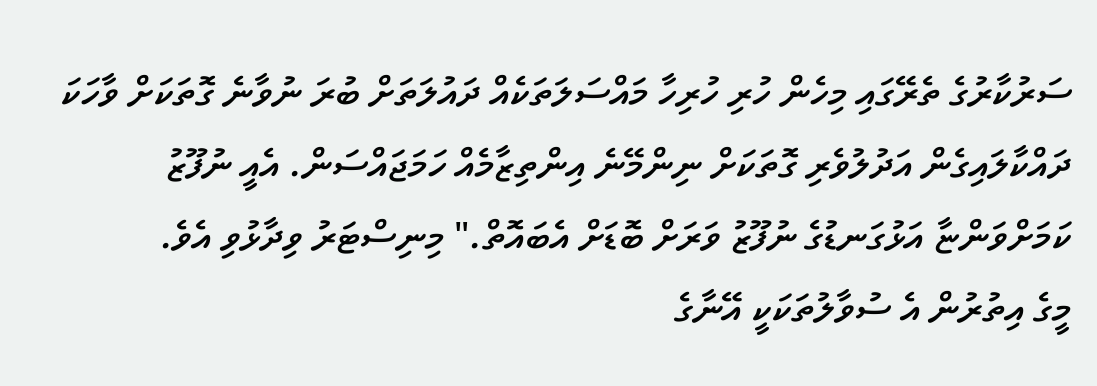ސަރުކާރުގެ ތެރޭގައި މިހެން ހުރި ހުރިހާ މައްސަލަތަކެއް ދައުލަތަށް ބުރަ ނުވާނެ ގޮތަކަށް ވާހަކަ ދައްކާލައިގެން އަދުލުވެރި ގޮތަކަށް ނިންމޭނެ އިންތިޒާމެއް ހަމަޖައްސަން. އެއީ ނުފޫޒު ކަމަށްވަންޏާ އަޅުގަނޑުގެ ނުފޫޒު ވަރަށް ބޮޑަށް އެބައޮތް." މިނިސްޓަރު ވިދާޅުވި އެވެ.
މީގެ އިތުރުން އެ ސުވާލުތަކަކީ އޭނާގެ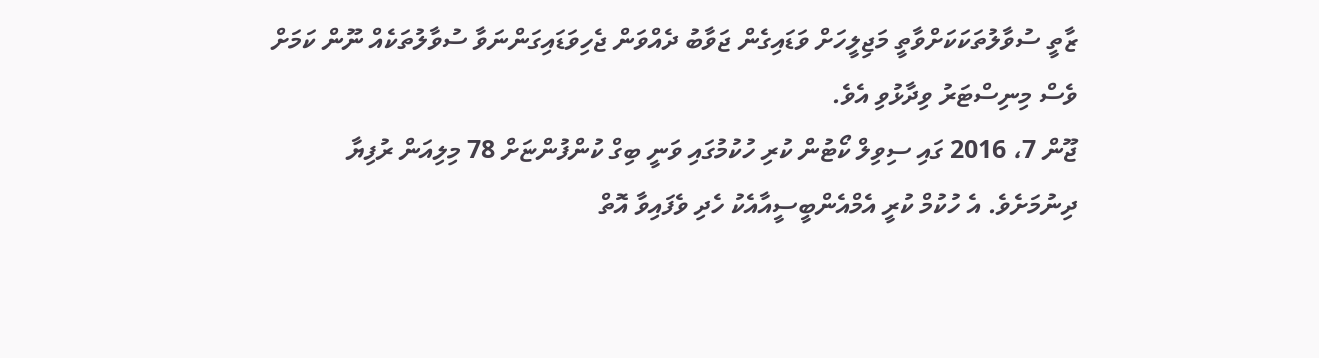ޒާތީ ސުވާލުތަކަކަށްވާތީ މަޖިލީހަށް ވަޑައިގެން ޖަވާބު ދެއްވަން ޖެހިވަޑައިގަންނަވާ ސުވާލުތަކެއް ނޫން ކަމަށް ވެސް މިނިސްޓަރު ވިދާޅުވި އެވެ.
ޖޫން 7، 2016 ގައި ސިވިލް ކޯޓުން ކުރި ހުކުމުގައި ވަނީ ބިގް ކުންފުންޏަށް 78 މިލިއަން ރުފިޔާ ދިނުމަށެވެ. އެ ހުކުމް ކުރީ އެމްއެންބީސީއާއެކު ހެދި ވެފައިވާ އޮތް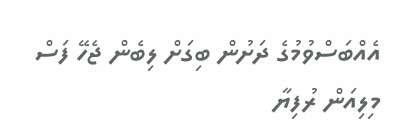އެއްބަސްވުމުގެ ދަށުން ބިގަށް ލިބެން ޖެހޭ ފަސް މިލިއަން ރުފިޔާ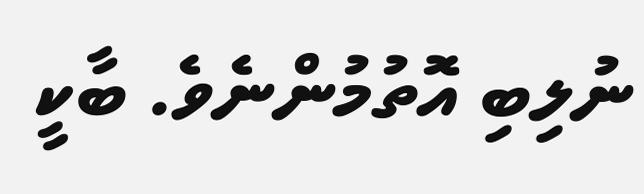ނުލިބި އޮތުމުންނެވެ. ބާކީ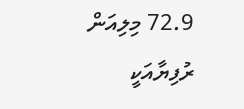72.9 މިލިއަން ރުފިޔާއަކީ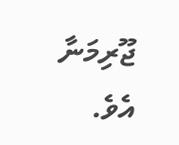ޖޫރިމަނާ އެވެ.